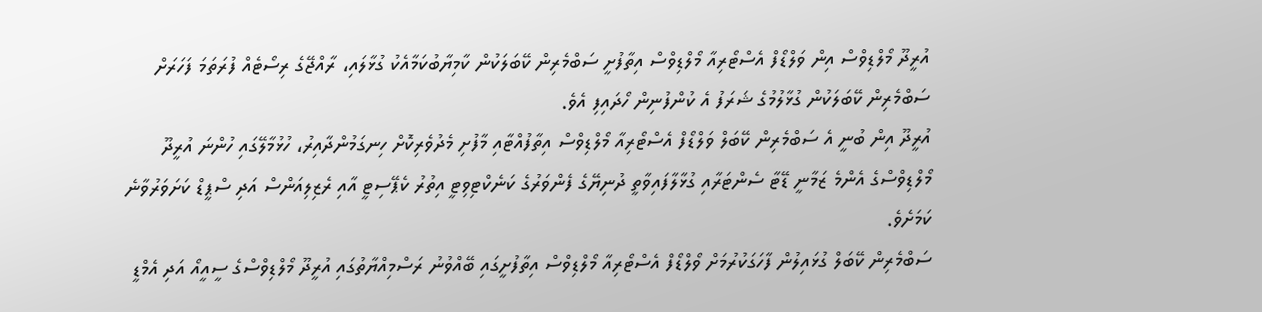އުރީދޫ މޯލްޑިވްސް އިން ވަލްޑޯފް އެސްޓޯރިއާ މޯލްޑިވްސް އިތާފުށީ ސަބްމެރިން ކޭބަލަކުން ކާމިޔާބުކަމާއެކު ގުޅާލައި، ރާއްޖޭގެ ރިސޯޓެއް ފުރަތަމަ ފަހަރަށް ސަބްމެރިން ކޭބަލަކުން ގުޅާލުމުގެ ޝަރަފު އެ ކުންފުނިން ހޯދައިފި އެވެ.
އުރީދޫ އިން ބުނީ އެ ސަބްމެރިން ކޭބަލް ވަލްޑޯފް އެސްޓޯރިއާ މޯލްޑިވްސް އިތާފުއްޓާއި މާފުށި މެދުވެރިކޮށް ހިނގަމުންދާއިރު، ހުޅުމާލޭގައި ހުންނަ އުރީދޫ މޯލްޑިވްސްގެ އެންމެ ޒަމާނީ ޑޭޓާ ސެންޓަރާއި ގުޅާލާފައިވާތީ ދުނިޔޭގެ ފެންވަރުގެ ކަނެކްޓިވިޓީ އިތުރު ކެޕޭސިޓީ އާއި ރެޒިލިއަންސް އަދި ސްޕީޑް ކަށަވަރުވާނެ ކަމަށެވެ.
ސަބްމެރިން ކޭބަލް ގުޅައިލުން ފާހަގަކުރުމަށް ވޯލްޑޯފް އެސްޓޯރިއާ މޯލްޑިވްސް އިތާފުށީގައި ބޭއްވުނު ރަސްމިއްޔާތުގައި އުރީދޫ މޯލްޑިވްސްގެ ސީއީއޯ އަދި އެމްޑީ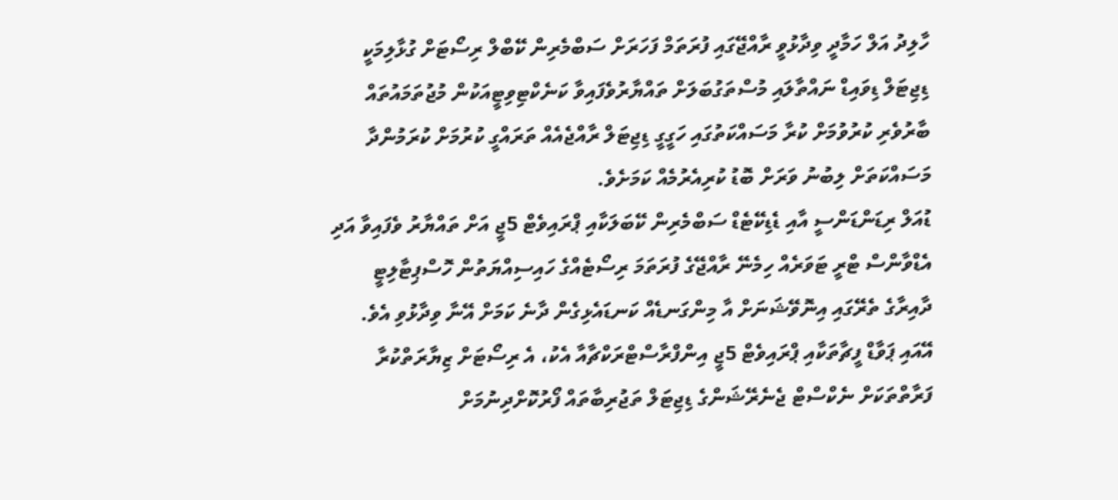ހާލިދު އަލް ހަމާދީ ވިދާޅުވީ ރާއްޖޭގައި ފުރަތަމް ފަހަރަށް ސަބްމެރިން ކޭބްލް ރިސޯޓަށް ގުޅާލިމަކީ ޑިޖިޓަލް ޑިވައިޑް ނައްތާލައި މުސްތަގުބަލަށް ތައްޔާރުވެފައިވާ ކަނެކްޓިވިޓީއަކުން މުޖުތަމައުތައް ބާރުވެރި ކުރުވުމަށް ކުރާ މަސައްކަތުގައި ހަގީގީ ޑިޖިޓަލް ރާއްޖެއެއް ތަރައްގީ ކުރުމަށް ކުރަމުންދާ މަސައްކަތަށް ލިބުނު ވަރަށް ބޮޑު ކުރިއެރުމެއް ކަމަށެވެ.
ޑުއަލް ރިޑަންޑަންސީ އާއި ޑެޑިކޭޓެޑް ސަބްމެރިން ކޭބަލަކާއި ޕްރައިވެޓް 5ޖީ އަށް ތައްޔާރު ވެފައިވާ އަދި އެޑްވާންސް ޓްރީ ޓަވަރެއް ހިމެނޭ ރާއްޖޭގެ ފުރަތަމަ ރިސޯޓެއްގެ ހައިސިއްޔަތުން ހޮސްޕިޓާލިޓީ ދާއިރާގެ ތެރޭގައި އިނޮވޭޝަނަށް އާ މިންގަނޑެއް ކަނޑައެޅިގެން ދާނެ ކަމަށް އޭނާ ވިދާޅުވި އެވެ.
އޭއައި ޕަވާޑް ފީޗާތަކާއި ޕްރައިވެޓް 5ޖީ އިންފްރާސްޓްރަކްޗާއާ އެކު، އެ ރިސޯޓަށް ޒިޔާރަތްކުރާ ފަރާތްތަކަށް ނެކްސްޓް ޖެނެރޭޝަންގެ ޑިޖިޓަލް ތަޖުރިބާތައް ފޯރުކޮށްދިނުމަށް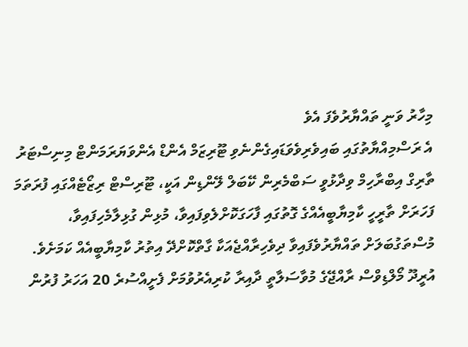މިހާރު ވަނީ ތައްޔާރުވެފަ އެވެ
އެ ރަސްމިއްޔާތުގައި ބައިވެރިވެވަޑައިގެންނެވި ޓޫރިޒަމް އެންޑް އެންވަޔަރަމަންޓް މިނިސްޓަރު ތާރިގް އިބްރާހިމް ވިދާޅުވީ ސަބްމެރިން ކޭބަލް ލޭންޑިން އަކީ، ޓޫރިސްޓް ރިޒޯޓެއްގައި ފުރަތަމަ ފަހަރަށް ތާރީހީ ކާމިޔާބީއެއްގެ ގޮތުގައި ފާހަގަކޮށްލެވިފައިވާ، މުޅިން ގުޅިލާމެހިފައިވާ، މުސްތަގުބަލަށް ތައްޔާރުވެފައިވާ ދިވެހިރާއްޖެއަކާ ގާތްކޮށްދޭ އިތުރު ކާމިޔާބީއެއް ކަމަށެވެ.
އުރީދޫ މޯލްޑިވްސް ރާއްޖޭގެ މުވާސަލާތީ ދާއިރާ ކުރިއެރުވުމަށް ފެށީއްސުރެ 20 އަހަރު ފުރުން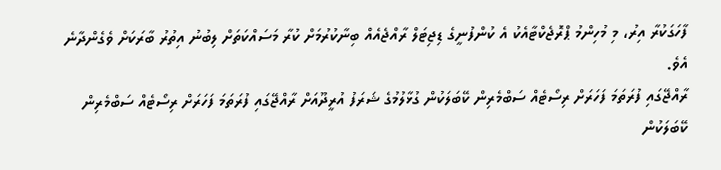ފާހަގަކުރާ އިރު، މި މުހިންމު ޕްރޮޖެކްޓާއެކު އެ ކުންފުނީގެ ޑިޖިޓަލް ރާއްޖެއެއް ބިނާކުރުމަށް ކުރާ މަސައްކަތަށް ލިބުނު އިތުރު ބާރަކަށް ވެގެންދާނެ އެވެ.
ރާއްޖޭގައި ފުރަތަމަ ފަހަރަށް ރިސޯޓެއް ސަބްމެރިން ކޭބަލަކުން ގުޅާލުމުގެ ޝަރަފު އުރީދޫއަށް ރާއްޖޭގައި ފުރަތަމަ ފަހަރަށް ރިސޯޓެއް ސަބްމެރިން ކޭބަލަކުން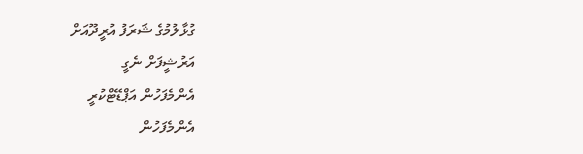ގުޅާލުމުގެ ޝަރަފު އުރީދޫއަށް
އަރުޝީފަށް ނެގީ
އެންމެފަހުން އަޕްޑޭޓްކުރީ
އެންމެފަހުން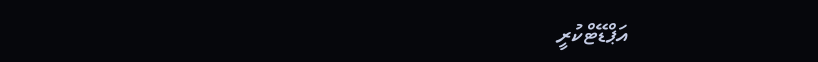އަޕްޑޭޓްކުރީ